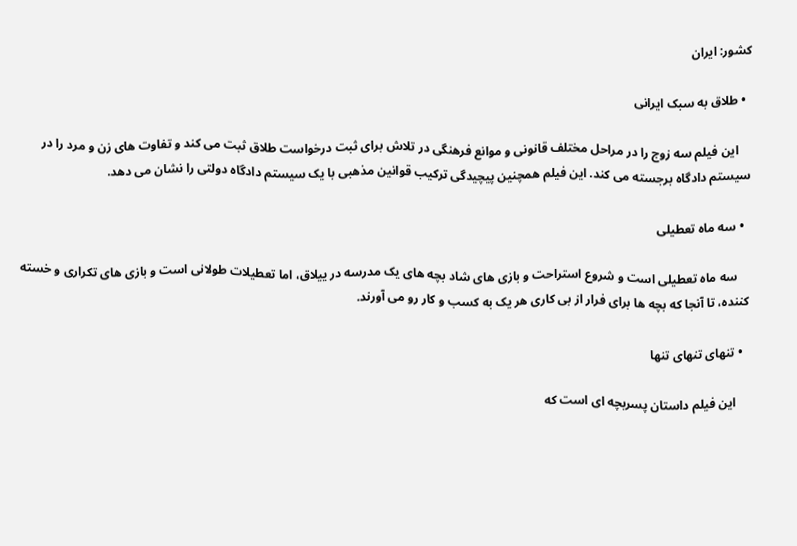کشور: ایران

  • طلاق به سبک ایرانی

    این فیلم سه زوج را در مراحل مختلف قانونی و موانع فرهنگی در تلاش برای ثبت درخواست طلاق ثبت می کند و تفاوت های زن و مرد را در سیستم دادگاه برجسته می کند. این فیلم همچنین پیچیدگی ترکیب قوانین مذهبی با یک سیستم دادگاه دولتی را نشان می دهد.

  • سه ماه تعطیلی

    سه ماه تعطیلی است و شروع استراحت و بازی های شاد بچه های یک مدرسه در ییلاق، اما تعطیلات طولانی است و بازی های تکراری و خسته کننده، تا آنجا که بچه ها برای فرار از بی کاری هر یک به کسب و کار رو می آورند.

  • تنهای تنهای تنها

    این فیلم داستان پسربچه ای است که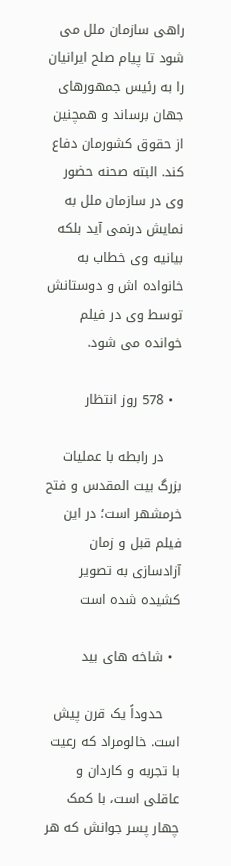راهی سازمان ملل می شود تا پیام صلح ایرانیان را به رئیس جمهورهای جهان برساند و همچنین از حقوق کشورمان دفاع کند. البته صحنه حضور وی در سازمان ملل به نمایش درنمی آید بلکه بیانیه وی خطاب به خانواده اش و دوستانش توسط وی در فیلم خوانده می شود.

  • 578 روز انتظار

    در رابطه با عملیات بزرگ بیت المقدس و فتح خرمشهر است؛ در این فیلم قبل و زمان آزادسازی به تصویر کشیده شده است

  • شاخه های بید

    حدوداً یک قرن پیش است. خالومراد که رعیت با تجربه و کاردان و عاقلی است، با کمک چهار پسر جوانش که هر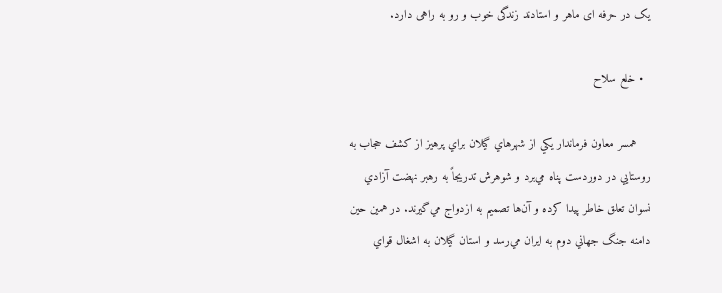یک در حرفه ای ماهر و استادند زندگی خوب و رو به راهی دارد.

  • خلع سلاح

    همسر معاون فرماندار يكي از شهرهاي گيلان براي پرهيز از كشف حجاب به روستايي در دوردست پناه مي‌برد و شوهرش تدريجاً به رهبر نهضت آزادي نسوان تعلق خاطر پيدا کرده و آن‌ها تصميم به ازدواج مي‌گيرند. در همين حین دامنه جنگ جهاني دوم به ايران مي‌رسد و استان گيلان به اشغال قواي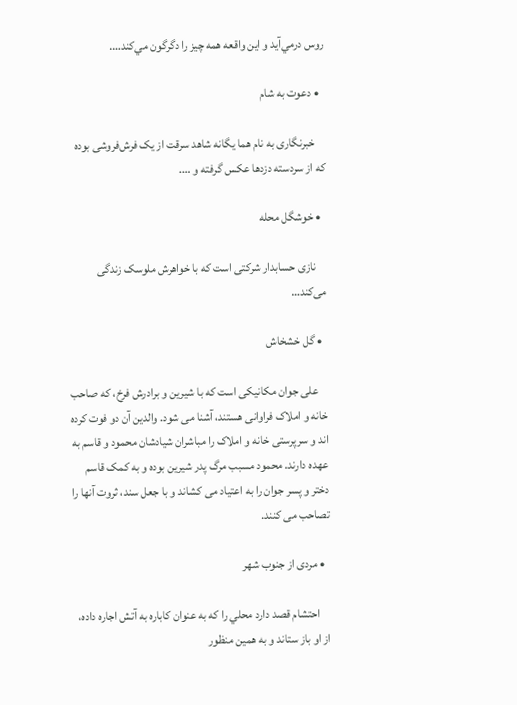روس درمي‌آيد و اين واقعه همه چيز را دگرگون مي‌كند….

  • دعوت به شام

    خبرنگاری به نام هما یگانه شاهد سرقت از یک فرش‌فروشی بوده که از سردسته دزدها عکس گرفته و ….

  • خوشگل محله

    نازی حسابدار شرکتی است که با خواهرش ملوسک زندگی می‌کند…

  • گل خشخاش

    علی جوان مکانیکی است که با شیرین و برادرش فرخ، که صاحب خانه و املاک فراوانی هستند، آشنا می شود. والدین آن دو فوت کرده اند و سرپرستی خانه و املاک را مباشران شیادشان محمود و قاسم به عهده دارند. محمود مسبب مرگ پدر شیرین بوده و به کمک قاسم دختر و پسر جوان را به اعتیاد می کشاند و با جعل سند، ثروت آنها را تصاحب می کنند.

  • مردی از جنوب شهر

    احتشام قصد دارد محلي را كه به عنوان كاباره به آتش اجاره داده، از او باز ستاند و به همين منظور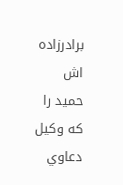برادرزاده اش حميد را كه وكيل دعاوي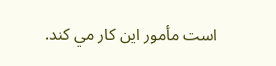است مأمور اين كار مي كند.